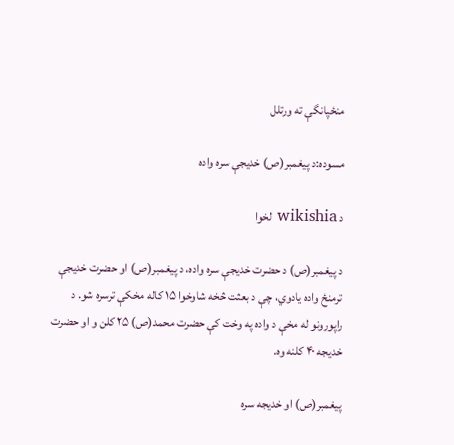منځپانگې ته ورتلل

مسوده:د پیغمبر(ص) خدیجې سره واده

د wikishia لخوا

د پیغمبر(ص) د حضرت خدیجې سره واده، د پیغمبر(ص) او حضرت خدیجې ترمنځ واده یادوي، چې د بعثت څخه شاوخوا ۱۵ کاله مخکې ترسره شو. د راپورونو له مخې د واده په وخت کې حضرت محمد(ص) ۲۵ کلن و او حضرت خدیجه ۴۰ کلنه وه.

پیغمبر(ص) او خدیجه سره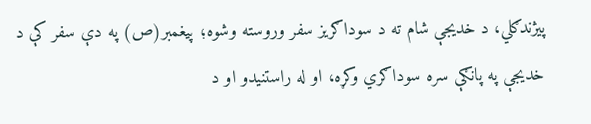پيژندګلي، د خدیجې شام ته د سوداګریز سفر وروسته وشوه؛ پیغمبر(ص) په دې سفر کې د خدیجې په پانګې سره سوداګري وکړه، او له راستنیدو او د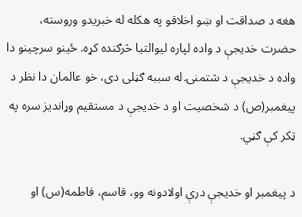هغه د صداقت او ښو اخلاقو په هکله له خبریدو وروسته، حضرت خدیجې د واده لپاره لیوالتیا څرګنده کړه. ځینو سرچینو دا واده د خدیجې د شتمنۍ له سببه ګڼلی دی، خو عالمان دا نظر د پیغمبر(ص) د شخصیت او د خدیجې د مستقیم وړاندیز سره په ټکر کې ګڼي.

د پيغمبر او خديجې درې اولادونه وو، قاسم، فاطمه(س) او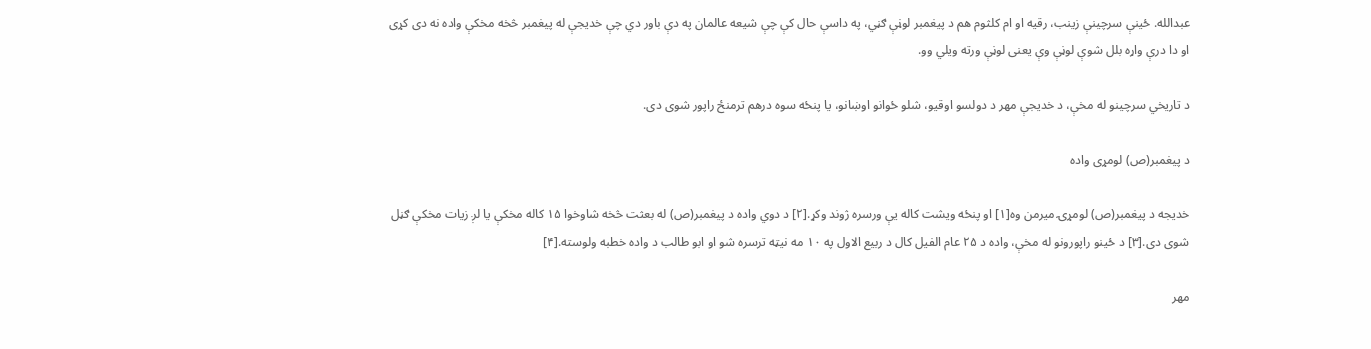عبدالله. ځينې سرچينې زينب، رقيه او ام کلثوم هم د پيغمبر لوڼې ګڼي، په داسې حال کې چې شيعه عالمان په دې باور دي چې خديجې له پيغمبر څخه مخکې واده نه دی کړی او دا درې واړه بلل شوې لوڼې وې یعنی لوڼې ورته ویلي وو.

د تاریخي سرچینو له مخې، د خدیجې مهر د دولسو اوقیو، شلو ځوانو اوښانو، یا پنځه سوه درهم ترمنځ راپور شوی دی.

د پیغمبر(ص) لومړی واده

خدیجه د پیغمبر(ص) لومړۍ میرمن وه[۱] او پنځه ویشت کاله یې ورسره ژوند وکړ.[۲] د دوي واده د پیغمبر(ص) له بعثت څخه شاوخوا ۱۵ کاله مخکې یا لږ زیات مخکې ګڼل شوی دی.[۳] د ځینو راپورونو له مخې، واده د ۲۵ عام الفیل کال د ربیع الاول په ۱۰ مه نیټه ترسره شو او ابو طالب د واده خطبه ولوسته.[۴]

مهر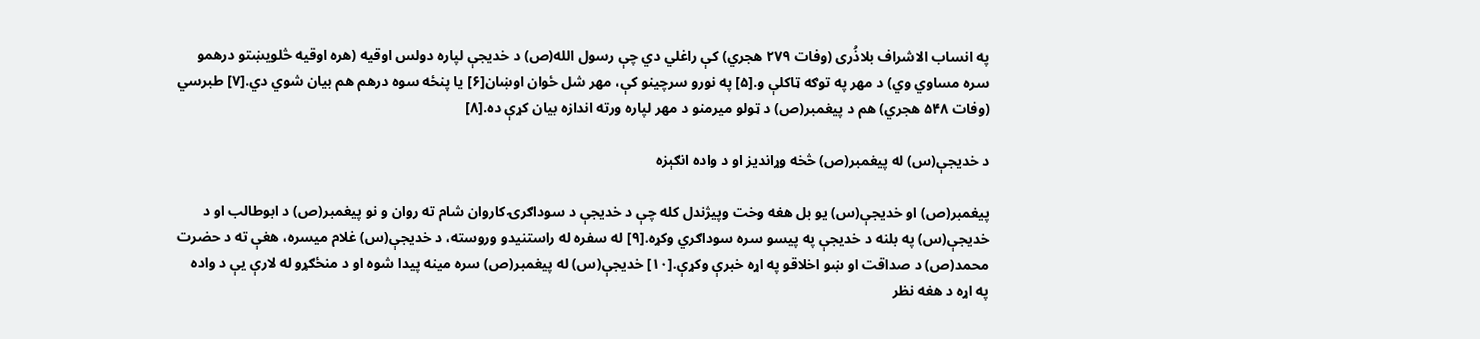په انساب الاشراف بلاذُری (وفات ۲۷۹ هجري) کې راغلي دي چې رسول الله(ص) د خدیجې لپاره دولس اوقیه (هره اوقیه څلویښتو درهمو سره مساوي وي) د مهر په توګه ټاکلې و.[۵] په نورو سرچینو کې، مهر شل ځوان اوښان[۶] یا پنځه سوه درهم هم بیان شوي دي.[۷] طبرسي (وفات ۵۴۸ هجري) هم د پیغمبر(ص) د ټولو میرمنو د مهر لپاره ورته اندازه بیان کړې ده.[۸]

د خدیجې(س) له پيغمبر(ص) څخه وړاندیز او د واده انګېزه

پیغمبر(ص) او خدیجې(س) یو بل هغه وخت وپيژندل کله چې د خدیجې د سوداګرۍ کاروان شام ته روان و نو پیغمبر(ص) د ابوطالب او د خدیجې(س) په بلنه د خدیجې په پیسو سره سوداګري وکړه.[۹] له سفره له راستنیدو وروسته، د خدیجې(س) غلام میسره، هغې ته د حضرت محمد(ص) د صداقت او ښو اخلاقو په اړه خبرې وکړې.[۱۰] خدیجې(س) له پیغمبر(ص) سره مینه پیدا شوه او د منځګړو له لارې یې د واده په اړه د هغه نظر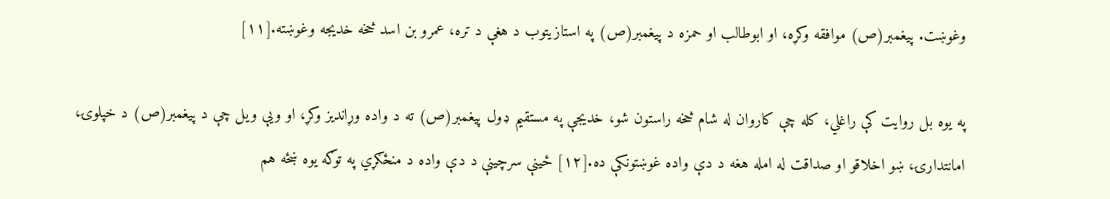وغوښت. پیغمبر(ص) موافقه وکړه، او ابوطالب او حمزه د پیغمبر(ص) په استازیتوب د هغې د تره، عمرو بن اسد څخه خدیجه وغوښته.[۱۱]

په یوه بل روایت کې راغلي، کله چې کاروان له شام څخه راستون شو، خدیجې په مستقیم ډول پیغمبر(ص) ته د واده وړاندیز وکړ، او ویې ویل چې د پیغمبر(ص) د خپلوۍ، امانتدارۍ، ښو اخلاقو او صداقت له امله هغه د دې واده غوښتونکې ده.[۱۲] ځینې سرچینې د دې واده د منځګړي په توګه یوه ښځه هم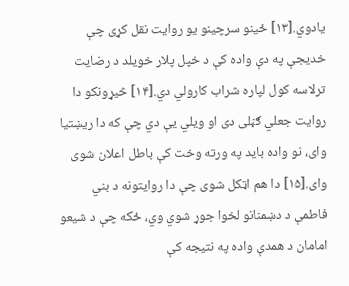یادوي.[۱۳] ځینو سرچینو یو روایت نقل کړی چې خدیجې په دې واده کې د خپل پلار خویلد د رضایت ترلاسه کول لپاره شراب کارولي دي.[۱۴] څیړونکو دا روایت جعلي ګڼلی دی او ویلي یې دي چې که دا ریښتیا وای، نو واده باید په ورته وخت کې باطل اعلان شوی وای.[۱۵] دا هم اټکل شوی چې دا روایتونه د بني فاطمې د دښمنانو لخوا جوړ شوي وي، ځکه چې د شیعو امامان د همدې واده په نتیجه کې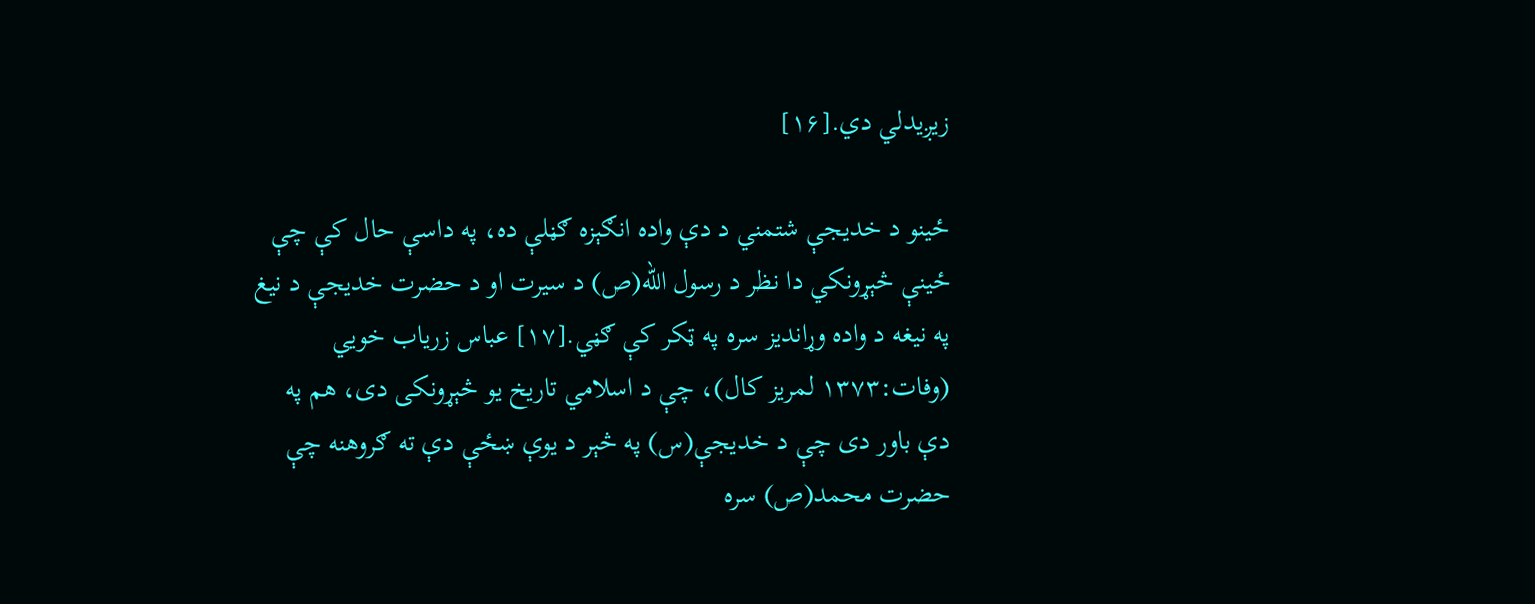زیږیدلي دي.[۱۶]

ځینو د خدیجې شتمني د دې واده انګېزه ګڼلې ده، په داسې حال کې چې ځینې څېړونکي دا نظر د رسول الله(ص) د سیرت او د حضرت خدیجې د نیغ په نیغه د واده وړاندیز سره په ټکر کې ګڼي.[۱۷] عباس زریاب خویي (وفات:۱۳۷۳ لمریز کال)، چې د اسلامي تاریخ یو څېړونکی دی، هم په دې باور دی چې د خدیجې(س) په څېر د یوې ښځې دې ته ګروهنه چې حضرت محمد(ص) سره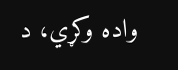واده وکړي، د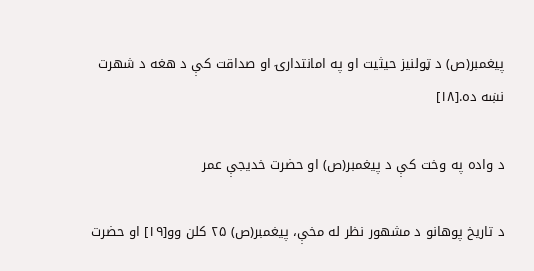پیغمبر(ص) د ټولنیز حیثیت او په امانتدارۍ او صداقت کې د هغه د شهرت نښه ده.[۱۸]

د واده په وخت کې د پیغمبر(ص) او حضرت خدیجې عمر

د تاریخ پوهانو د مشهور نظر له مخې، پیغمبر(ص) ۲۵ کلن وو[۱۹] او حضرت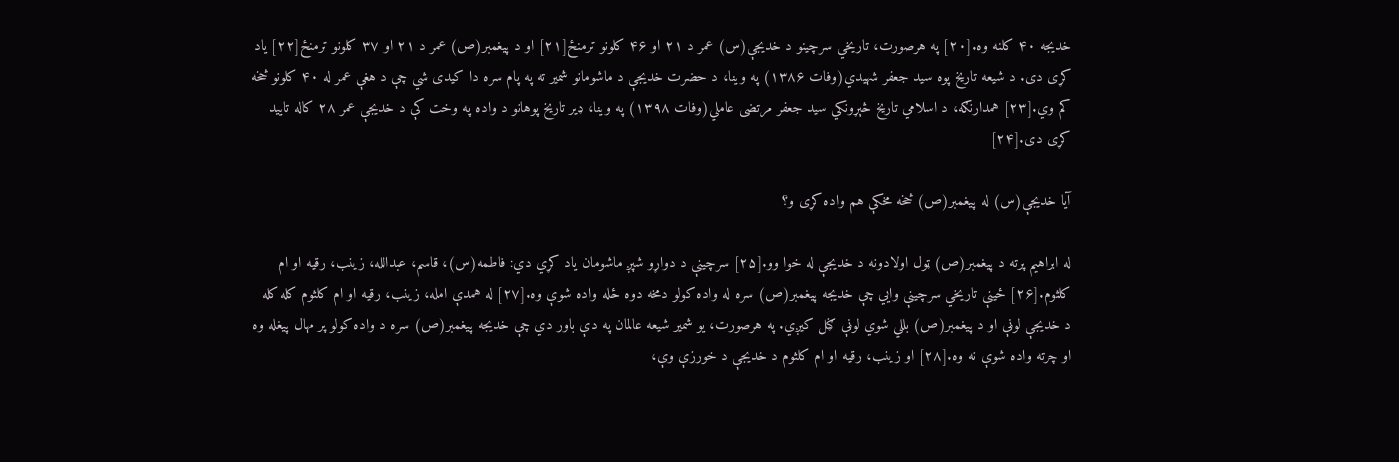خدیجه ۴۰ کلنه وه.[۲۰] په هرصورت، تاریخي سرچینو د خدیجې(س) عمر د ۲۱ او ۴۶ کلونو ترمنځ[۲۱] او د پیغمبر(ص) عمر د ۲۱ او ۳۷ کلونو ترمنځ[۲۲] یاد کړی دی. د شیعه تاریخ پوه سید جعفر شهیدي(وفات ۱۳۸۶) په وینا، د حضرت خدیجې د ماشومانو شمیر ته په پام سره دا کیدی شي چې د هغې عمر له ۴۰ کلونو څخه کم وي.[۲۳] همدارنګه، د اسلامي تاریخ څېړونکي سید جعفر مرتضی عاملي(وفات ۱۳۹۸) په وینا، ډیر تاریخ پوهانو د واده په وخت کې د خدیجې عمر ۲۸ کاله تایید کړی دی.[۲۴]

آیا خدیجې(س) له پیغمبر(ص) څخه مخکې هم واده کړی و؟

له ابراهیم پرته د پیغمبر(ص) ټول اولادونه د خدیجې له خوا وو.[۲۵] سرچینې د دواړو شپږ ماشومان یاد کړي دي: فاطمه(س)، قاسم، عبدالله، زینب، رقیه او ام کلثوم.[۲۶] ځینې تاریخي سرچینې وايي چې خدیجه پیغمبر(ص) سره له واده کولو دمخه دوه ځله واده شوې وه.[۲۷] له همدې امله، زینب، رقیه او ام کلثوم کله کله د خدیجې لوڼې او د پیغمبر(ص) بللي شوي لوڼې ګڼل کیږي. په هرصورت، یو شمیر شیعه عالمان په دې باور دي چې خدیجه پیغمبر(ص) سره د واده کولو پر مهال پيغله وه او چرته واده شوې نه وه.[۲۸] او زینب، رقیه او ام کلثوم د خدیجې د خورزې وې،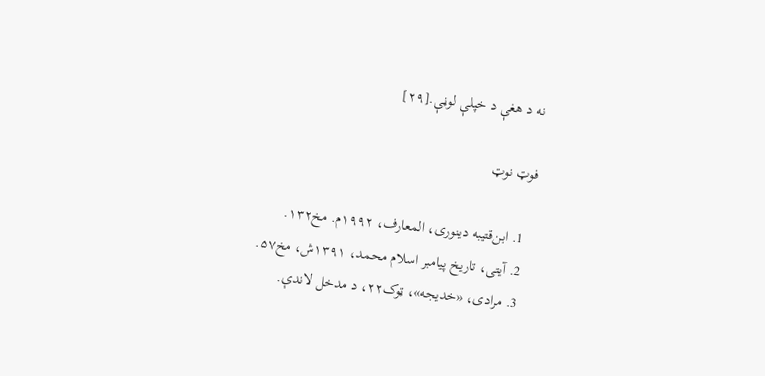نه د هغې د خپلې لوڼې.[۲۹]

فوټ نوټ

  1. ابن‌قتیبه دینوری، المعارف، ۱۹۹۲م. مخ۱۳۲.
  2. آیتی، تاریخ پیامبر اسلام محمد، ۱۳۹۱ش، مخ۵۷.
  3. مرادی، «خدیجه»، ټوک۲۲، د مدخل لاندې.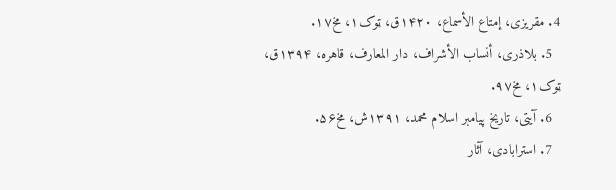4. مقریزی، إمتاع الأسماع، ۱۴۲۰ق، ټوک۱، مخ۱۷.
  5. بلاذری، أنساب الأشراف، دار المعارف، قاهره، ۱۳۹۴ق، ټوک۱، مخ۹۷.
  6. آیتی، تاریخ پیامبر اسلام محمد، ۱۳۹۱ش، مخ۵۶.
  7. استرابادی،‌ آثار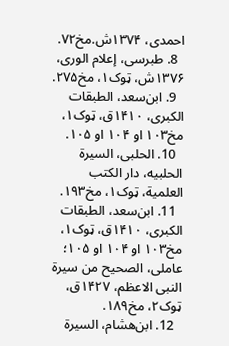احمدی، ۱۳۷۴ش.مخ۷۲.
  8. طبرسی، إعلام الوری، ۱۳۷۶ش، ټوک۱، مخ۲۷۵.
  9. ابن‌سعد، الطبقات الکبری، ۱۴۱۰ق، ټوک۱، مخ۱۰۳ او ۱۰۴ او ۱۰۵.
  10. الحلبی، السیرة الحلبیه، دار الكتب العلمية، ټوک۱، مخ۱۹۳.
  11. ابن‌سعد، الطبقات الکبری، ۱۴۱۰ق، ټوک۱، مخ۱۰۳ او ۱۰۴ او ۱۰۵؛ عاملی، الصحیح من سیرة النبی الاعظم، ۱۴۲۷ق، ټوک۲، مخ۱۸۹.
  12. ابن‌هشام، السیرة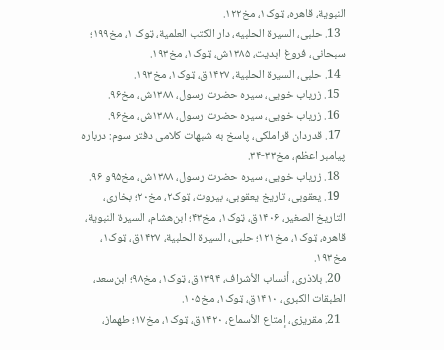النبویة، قاهره، ټوک۱، مخ۱۲۲.
  13. حلبی، السیرة الحلبیه، دار الكتب العلمية، ټوک ۱، مخ۱۹۹؛ سبحانی، فروغ ابدیت، ۱۳۸۵ش، ټوک۱، مخ۱۹۳.
  14. حلبی، السیرة الحلبیة، ۱۴۲۷ق، ټوک۱، مخ۱۹۳.
  15. زریاب خویی، سیره حضرت رسول، ۱۳۸۸ش، مخ۹۶.
  16. زریاب خویی، سیره حضرت رسول، ۱۳۸۸ش، مخ۹۶.
  17. قدردان قراملکی، پاسخ به شبهات کلامی دفتر سوم: درباره پیامبر اعظم، مخ۳۳-۳۴.
  18. زریاب خویی، سیره حضرت رسول، ۱۳۸۸ش، مخ۹۵و ۹۶.
  19. یعقوبی، تاریخ یعقوبی، بیروت، ټوک۲، مخ۲۰؛ بخاری، التاریخ الصغیر، ۱۴۰۶ق، ټوک۱، مخ۴۳؛ ابن‌هشام، السیرة النبویة، قاهره، ټوک۱، مخ۱۲۱؛ حلبی، السیرة الحلبیة، ۱۴۲۷ق، ټوک۱، مخ۱۹۳.
  20. بلاذری، أنساب الأشراف، ۱۳۹۴ق، ټوک۱، مخ۹۸؛ ابن‌سعد، الطبقات الکبری، ۱۴۱۰ق، ټوک۱، مخ۱۰۵.
  21. مقریزی، إمتاع الأسماع، ۱۴۲۰ق، ټوک۱، مخ۱۷؛ طهماز،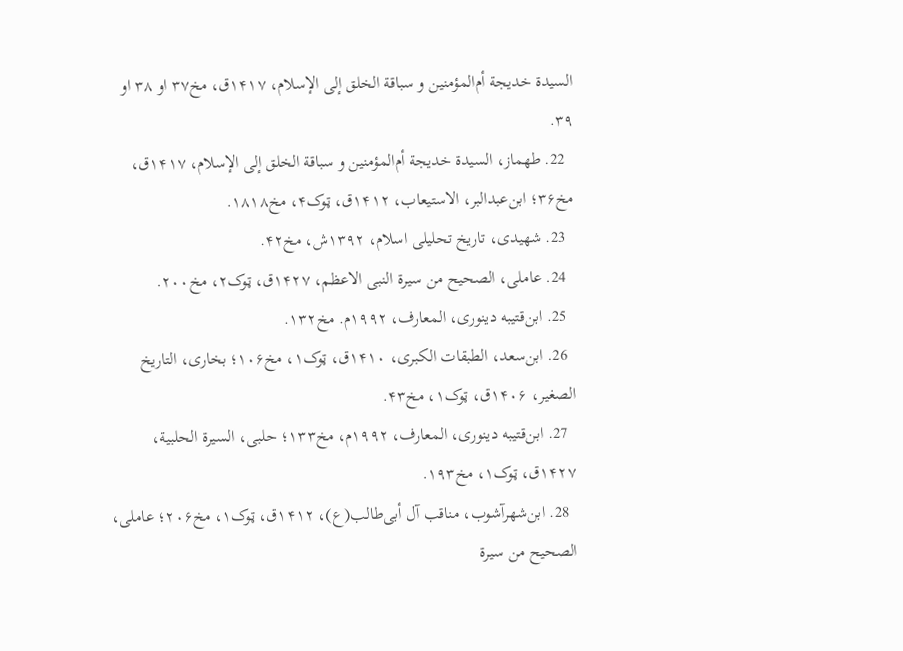السیدة خدیجة أم‌المؤمنین و سباقة الخلق إلی الإسلام، ۱۴۱۷ق، مخ۳۷ او ۳۸ او ۳۹.
  22. طهماز، السیدة خدیجة أم‌المؤمنین و سباقة الخلق إلی الإسلام، ۱۴۱۷ق، مخ۳۶؛ ابن‌عبدالبر، الاستیعاب، ۱۴۱۲ق، ټوک۴، مخ۱۸۱۸.
  23. شهیدی، تاریخ تحلیلی اسلام، ۱۳۹۲ش، مخ۴۲.
  24. عاملی، الصحیح من سیرة النبی الاعظم، ۱۴۲۷ق، ټوک۲، مخ۲۰۰.
  25. ابن‌قتیبه دینوری، المعارف، ۱۹۹۲م. مخ۱۳۲.
  26. ابن‌سعد، الطبقات الکبری، ۱۴۱۰ق، ټوک۱، مخ۱۰۶؛ بخاری، التاریخ الصغیر، ۱۴۰۶ق، ټوک۱، مخ۴۳.
  27. ابن‌قتیبه دینوری، المعارف، ۱۹۹۲م، مخ۱۳۳؛ حلبی، السیرة الحلبیة، ۱۴۲۷ق، ټوک۱، مخ۱۹۳.
  28. ابن‌شهرآشوب، مناقب آل أبی‌طالب(ع)، ۱۴۱۲ق، ټوک۱، مخ۲۰۶؛ عاملی، الصحیح من سیرة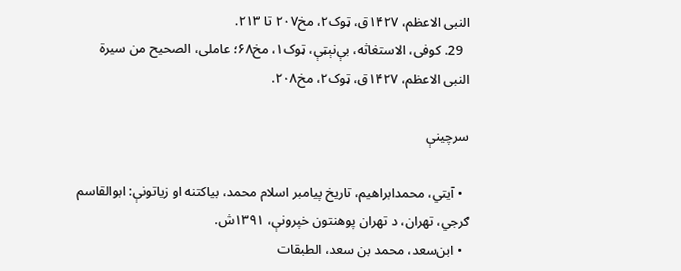النبی الاعظم، ۱۴۲۷ق، ټوک۲، مخ۲۰۷ تا ۲۱۳.
  29. کوفی، الاستغاثه، بې‌نېټې، ټوک۱، مخ۶۸؛ عاملی، الصحیح من سیرة النبی الاعظم، ۱۴۲۷ق، ټوک۲، مخ۲۰۸.

سرچينې

  • آیتي، محمدابراهیم، تاریخ پیامبر اسلام محمد، بیاکتنه او زیاتونې: ابوالقاسم ګرجي، تهران، د تهران پوهنتون خپرونې، ۱۳۹۱ش.
  • ابن‌سعد، محمد بن سعد، الطبقات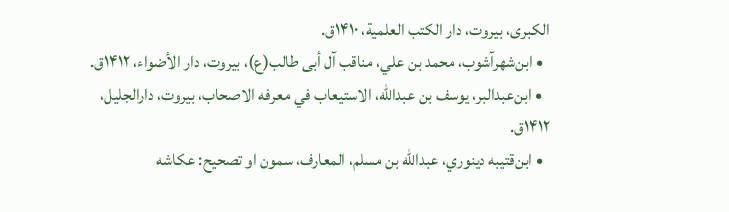الکبری، بیروت، دار الکتب العلمیة، ۱۴۱۰ق.
  • ابن‌شهرآشوب، محمد بن علي، مناقب آل أبی طالب(ع)، بیروت، دار الأضواء، ۱۴۱۲ق.
  • ابن‌عبدالبر، یوسف بن عبدالله، الاستیعاب في معرفه الاصحاب، بیروت، دارالجلیل، ۱۴۱۲ق.
  • ابن‌قتیبه دینوري، عبدالله بن مسلم، المعارف، سمون او تصحیح: عکاشه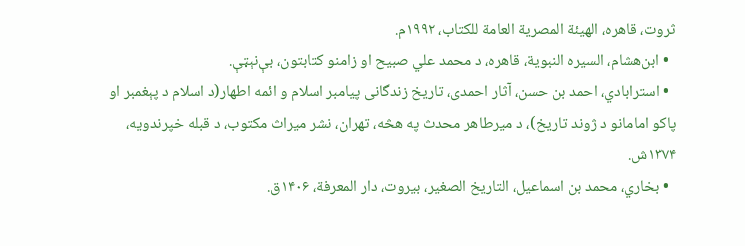ثروت، قاهره، الهیئة المصریة العامة للکتاب، ۱۹۹۲م.
  • ابن‌هشام، السیره النبویة، قاهره، د محمد علي صبیح او زامنو کتابتون، بې‌نېټې.
  • استرابادي، احمد بن حسن، آثار احمدی، تاریخ زندگانی پیامبر اسلام و ائمه اطهار(د اسلام د پېغمبر او پاکو امامانو د ژوند تاریخ)، د میرطاهر محدث په هڅه، تهران، نشر میراث مکتوب، د قبله خپرندویه، ۱۳۷۴ش.
  • بخاري، محمد بن اسماعیل، التاریخ الصغیر، بیروت، دار المعرفة، ۱۴۰۶ق.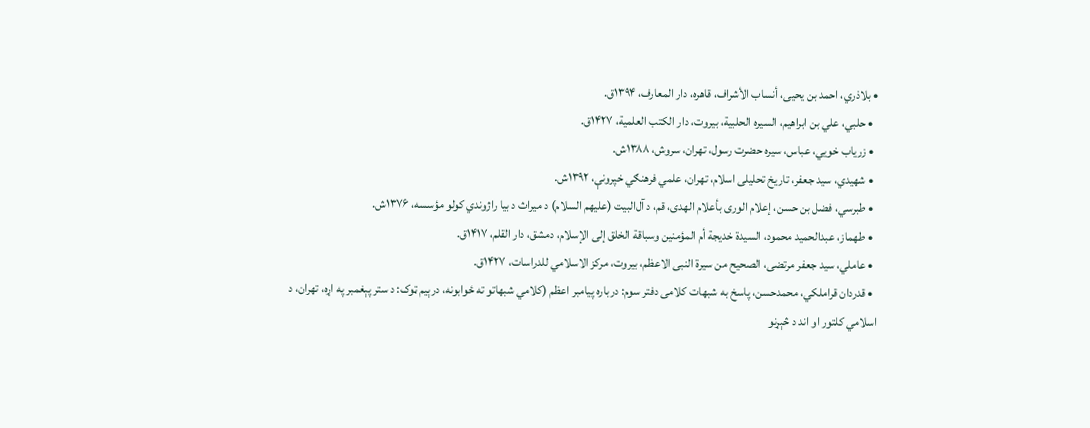• بلاذري، احمد بن یحیی، أنساب الأشراف، قاهره، دار المعارف، ۱۳۹۴ق.
  • حلبي، علي بن ابراهیم، السیره الحلبیة، بیروت، دار الکتب العلمیة، ۱۴۲۷ق.
  • زریاب خویي، عباس، سیره حضرت رسول، تهران، سروش، ۱۳۸۸ش.
  • شهیدي، سید جعفر، تاریخ تحلیلی اسلام، تهران، علمي فرهنګي خپرونې، ۱۳۹۲ش.
  • طبرسي، فضل بن حسن، إعلام الوری بأعلام الهدی، قم، د آل‌البیت (علیهم السلام) د میراث د بیا راژوندي کولو مؤسسه، ۱۳۷۶ش.
  • طهماز، عبدالحمید محمود، السیدة خدیجة أم المؤمنین وسباقة الخلق إلی الإسلام، دمشق، دار القلم، ۱۴۱۷ق.
  • عاملي، سید جعفر مرتضی، الصحیح من سیرة النبی الاعظم، بیروت، مرکز الاسلامي للدراسات، ۱۴۲۷ق.
  • قدردان قراملکي، محمدحسن، پاسخ به شبهات کلامی دفتر سوم: درباره پیامبر اعظم (کلامي شبهاتو ته ځوابونه، درېیم ټوک: د ستر پېغمبر په اړه، تهران، د اسلامي کلتور او اند د څېړنو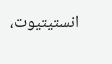انستیتیوت،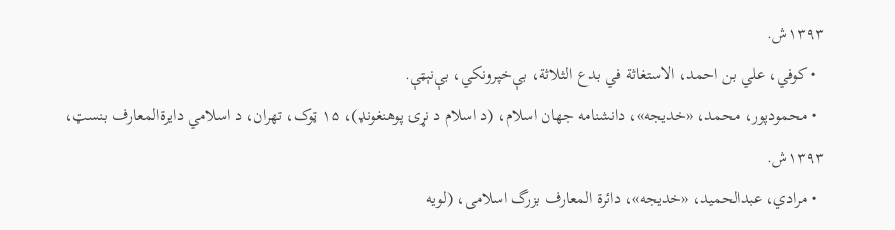۱۳۹۳ش.
  • کوفي، علي بن احمد، الاستغاثة في بدع الثلاثة، بې‌خپرونکي، بې‌نېټې.
  • محمودپور، محمد، «خدیجه»، دانشنامه جهان اسلام، (د اسلام د نړۍ پوهنغونډ)، ۱۵ ټوک، تهران، د اسلامي دایرةالمعارف بنسټ، ۱۳۹۳ش.
  • مرادي، عبدالحمید، «خدیجه»، دائرة المعارف بزرگ اسلامی، (لویه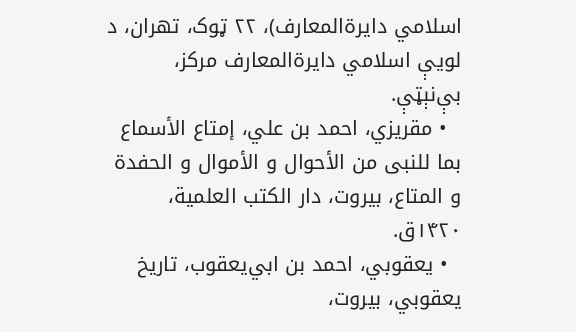اسلامي دایرةالمعارف)، ۲۲ ټوک، تهران، د لویې اسلامي دایرةالمعارف مرکز، بې‌نېټې.
  • مقریزي، احمد بن علي، إمتاع الأسماع بما للنبی من الأحوال و الأموال و الحفدة و المتاع، بیروت، دار الکتب العلمیة، ۱۴۲۰ق.
  • یعقوبي، احمد بن ابي‌یعقوب، تاریخ یعقوبي، بیروت،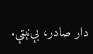دار صادر، بې‌نېټې.